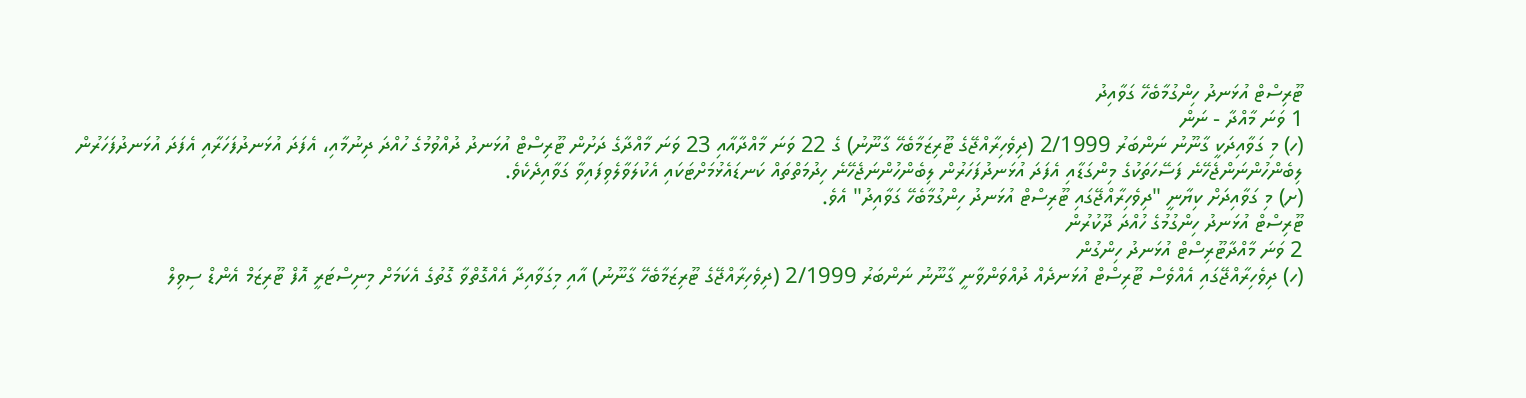ޓޫރިސްޓް އުޅަނދު ހިންގުމާބެހޭ ގަވާއިދު
1 ވަނަ މާއްދާ - ނަން
(ހ) މި ގަވާއިދަކީ ގާނޫނު ނަންބަރު 2/1999 (ދިވެހިރާއްޖޭގެ ޓޫރިޒަމާބެހޭ ގާނޫނު) ގެ 22 ވަނަ މާއްދާއާއި 23 ވަނަ މާއްދާގެ ދަށުން ޓޫރިސްޓް އުޅަނދު ދުއްވުމުގެ ހުއްދަ ދިނުމާއި، އެފަދަ އުޅަނދުފަހަރާއި އެފަދަ އުޅަނދުފަހަރުން ލިބެންހުންނަންޖެހޭނެ ފަސޭހަތަކުގެ މިންގަޑާއި އެފަދަ އުޅަނދުފަހަރުން ލިބެންހުންނަޖެހޭނެ ހިދުމަތްތައް ކަނޑައެޅުމަށްޓަކައި އެކުލަވާލެވިފައިވާ ގަވާއިދެކެވެ.
(ށ) މި ގަވާއިދަށް ކިޔާނީ "ދިވެހިރާއްޖޭގައި ޓޫރިސްޓް އުޅަނދު ހިންގުމާބެހޭ ގަވާއިދު" އެވެ.
ޓޫރިސްޓް އުޅަނދު ހިންގުމުގެ ހުއްދަ ދޫކުރުން
2 ވަނަ މާއްދާޓޫރިސްޓް އުޅަނދު ހިންގުން
(ހ) ދިވެހިރާއްޖޭގައި އެއްވެސް ޓޫރިސްޓް އުޅަނދެއް ދުއްވަންވާނީ ގާނޫނު ނަންބަރު 2/1999 (ދިވެހިރާއްޖޭގެ ޓޫރިޒަމާބެހޭ ގާނޫނު) އާއި މިގަވާއިދާ އެއްގޮތްވާ ގޮތުގެ އެކަމަށް މިނިސްޓަރީ އޮފް ޓޫރިޒަމް އެންޑް ސިވިލް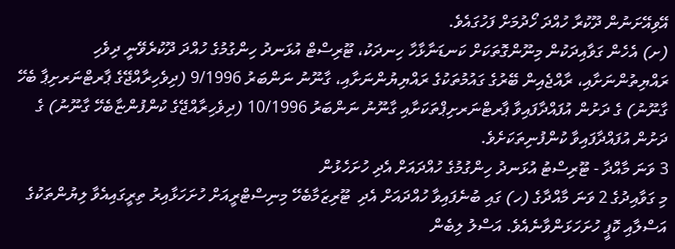އޭވިއޭށަނުން ދޫކުރާ ހުއްދަ ހޯދުމަށް ފަހުގައެވެ.
(ށ) އެހެން ގަވާއިދަކުން މިނޫންގޮތަކަށް ކަނޑަނާޅާހާ ހިނދަކު، ޓޫރިސްޓް އުޅަނދު ހިންގުމުގެ ހުއްދަ ދޫކުރެވޭނީ ދިވެހި ރައްޔިތުންނަށާއި، ރާއްޖެއިން ބޭރުގެ ގައުމުތަކުގެ ރައްޔިޔުންނަށާއި، ގާނޫނު ނަންބަރު 9/1996 (ދިވެހިރާއްޖޭގެ ޕާރޓްނަރށިޕާ ބެހޭ ގާނޫނު) ގެ ދަށުން އުފައްދާފައިވާ ޕާރޓްނަރށިޕްތަކަށާއި ގާނޫނު ނަންބަރު 10/1996 (ދިވެހިރާއްޖޭގެ ކުންފުންޏާބެހޭ ގާނޫނު) ގެ ދަށުން އުފައްދާފައިވާ ކުންފުނިތަކަށެވެ.
3 ވަނަ މާއްދާ - ޓޫރިސްޓު އުޅަނދު ހިންގުމުގެ ހުއްދައަށް އެދި ހުށަހެޅުން
މި ގަވާއިދުގެ 2 ވަނަ މާއްދާގެ (ހ) ގައި ބުނެފައިވާ ހުއްދައަށް އެދި  ޓޫރިޒަމާބެހޭ މިނިސްޓްރީއަށް ހުށަހަޅާއިރު ތިރީގައިއެވާ ލިޔުންތަކުގެ އަސްލާއި ކޮޕީ ހުށަހަޅަންވާނެއެވެ. އަސްލު ލިބެން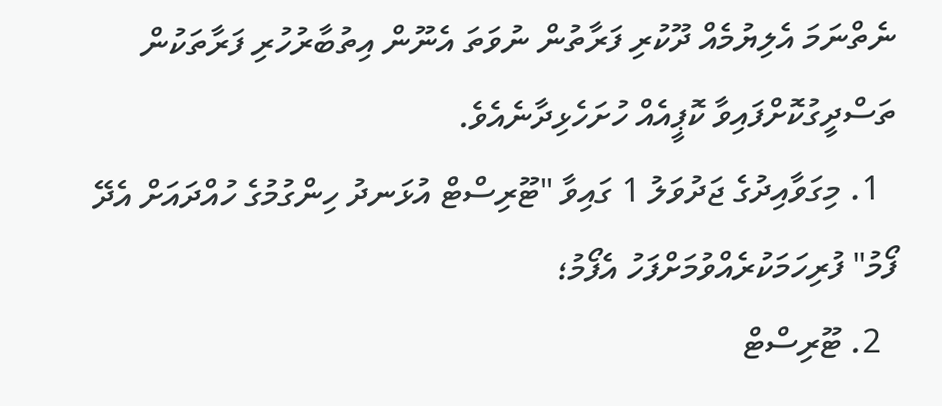ނެތްނަމަ އެލިޔުމެއް ދޫކުރި ފަރާތުން ނުވަތަ އެނޫން އިތުބާރުހުރި ފަރާތަކުން ތަސްދީގުކޮށްފައިވާ ކޮޕީއެއް ހުށަހެޅިދާނެއެވެ.
  1. މިގަވާއިދުގެ ޖަދުވަލު 1 ގައިވާ "ޓޫރިސްޓް އުޅަނދު ހިންގުމުގެ ހުއްދައަށް އެދޭ ފޯމު" ފުރިހަމަކުރެއްވުމަށްފަހު އެފޯމު؛
  2. ޓޫރިސްޓް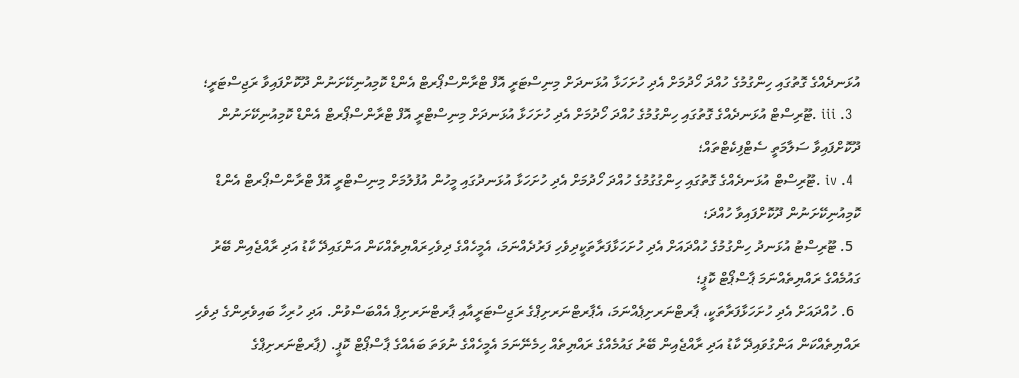އުޅަނދެއްގެ ގޮތުގައި ހިންގުމުގެ ހުއްދަ ހޯދުމަށް އެދި ހުށަހަޅާ އުޅަނދަށް މިނިސްޓަރީ އޮފް ޓްރާންސްޕޯރޓް އެންޑް ކޮމިއުނިކޭށަނުން ދޫކޮށްފައިވާ ރަޖިސްޓަރީ؛
  3. iii .ޓޫރިސްޓް އުޅަނދެއްގެ ގޮތުގައި ހިންގުމުގެ ހުއްދަ ހޯދުމަށް އެދި ހުށަހަޅާ އުޅަނދަށް މިނިސްޓްރީ އޮފް ޓްރާންސްޕޯރޓް އެންޑް ކޮމިއުނިކޭށަނުން ދޫކޮށްފައިވާ ސަލާމަތީ ސެޓްފިކެޓްތައް؛
  4. iv .ޓޫރިސްޓް އުޅަނދެއްގެ ގޮތުގައި ހިންގުގުމުގެ ހުއްދަ ހޯދުމަށް އެދި ހުށަހަޅާ އުޅަނދުގައި މީހުން އުފުލުމަށް މިނިސްޓްރީ އޮފް ޓްރާންސްޕޯރޓް އެންޑް ކޮމިއުނިކޭށަނުން ދޫކޮށްފައިވާ ހުއްދަ؛
  5. ޓޫރިސްޓު އުޅަނދު ހިންގުމުގެ ހުއްދައަށް އެދި ހުށަހަޅާފަރާތަކީދިވެހި ފަރުދެއްނަމަ، އެމީހެއްގެ ދިވެހިރައްޔިތެއްކަން އަންގައިދޭ ކާޑު އަދި ރާއްޖެއިން ބޭރު ގައުމެއްގެ ރައްޔިތެއްނަމަ ޕާސްޕޯޓް ކޮޕީ؛
  6. ހުއްދައަށް އެދި ހުށަހަޅާފަރާތަކީ، ޕާރޓްނަރށިޕެއްނަމަ، އެޕާރޓްނަރށިޕްގެ ރަޖިސްޓަރީއާއި ޕާރޓްނަރށިޕް އެއްބަސްވުން. އަދި ހުރިހާ ބައިވެރިންގެ ދިވެހި ރައްޔިތެއްކަން އަންގުވައިދޭ ކާޑު އަދި ރާއްޖެއިން ބޭރު ގައުމެއްގެ ރައްޔިތެއް ހިމެނޭނަމަ އެމީހެއްގެ ނުވަތަ ބައެއްގެ ޕާސްޕޯޓް ކޮޕީ. (ޕާރޓްނަރށިޕްގެ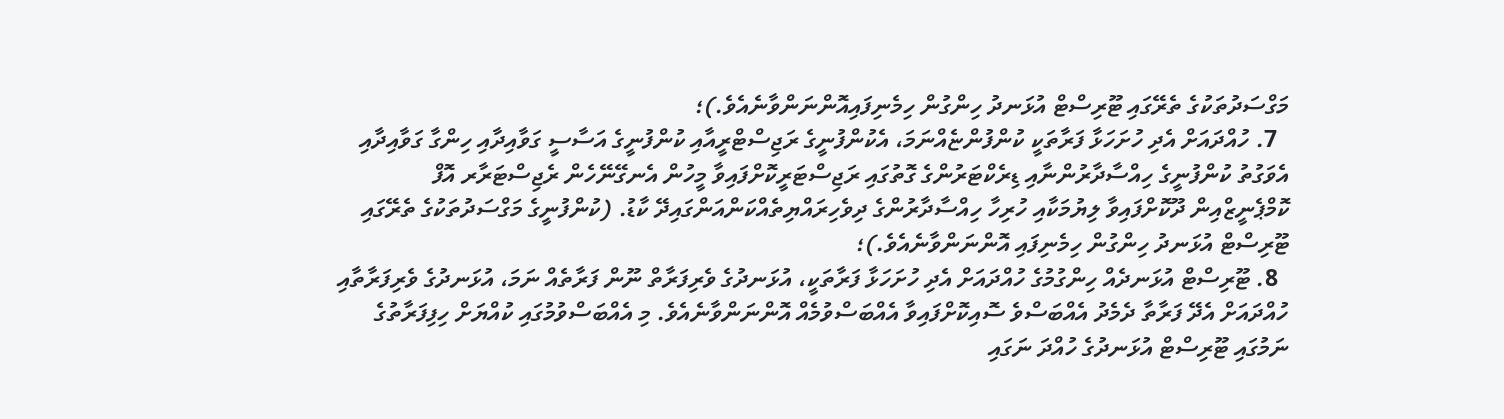މަގްސަދުތަކުގެ ތެރޭގައި ޓޫރިސްޓް އުޅަނދު ހިންގުން ހިމެނިފައިއޮންނަންވާނެއެވެ.)؛
  7. ހުއްދައަށް އެދި ހުށަހަޅާ ފަރާތަކީ ކުންފުންޏެއްނަމަ، އެކުންފުނީގެ ރަޖިސްޓްރީއާއި ކުންފުނީގެ އަސާސީ ގަވާއިދާއި ހިންގާ ގަވާއިދާއި އެވަގުތު ކުންފުނީގެ ހިއްސާދާރުންނާއި ޑިރެކްޓަރުންގެ ގޮތުގައި ރަޖިސްޓަރީކޮށްފައިވާ މީހުން އެނގޭނޭހެން ރެޖިސްޓަރާރ އޮފް ކޮމްޕެނީޒްއިން ދޫކޮށްފައިވާ ލިޔުމަކާއި ހުރިހާ ހިއްސާދާރުންގެ ދިވެހިރައްޔިތެއްކަންއަންގައިދޭ ކާޑު. (ކުންފުނީގެ މަގްސަދުތަކުގެ ތެރޭގައި ޓޫރިސްޓް އުޅަނދު ހިންގުން ހިމެނިފައި އޮންނަންވާނެއެވެ.)؛
  8. ޓޫރިސްޓް އުޅަނދެއް ހިންގުމުގެ ހުއްދައަށް އެދި ހުށަހަޅާ ފަރާތަކީ، އުޅަނދުގެ ވެރިފަރާތް ނޫން ފަރާތެއް ނަމަ، އުޅަނދުގެ ވެރިފަރާތާއި ހުއްދައަށް އެދޭ ފަރާތާ ދެމެދު އެއްބަސްވެ ސޮއިކޮށްފައިވާ އެއްބަސްވުމެއް އޮންނަންވާނެއެވެ. މި އެއްބަސްވުމުގައި ކުއްޔަށް ހިފިފަރާތުގެ ނަމުގައި ޓޫރިސްޓް އުޅަނދުގެ ހުއްދަ ނަގައި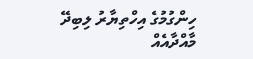ހިންގުމުގެ އިހްތިޔާރު ލިބިދޭ މާއްދާއެއް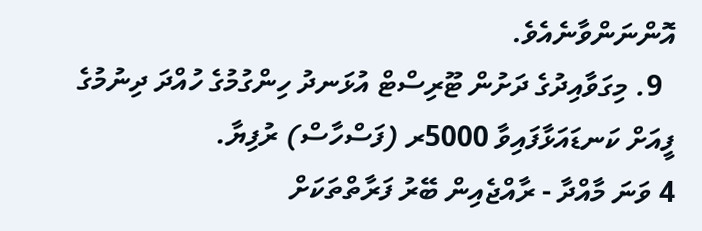އޮންނަންވާނެއެވެ.
  9. މިގަވާއިދުގެ ދަށުން ޓޫރިސްޓް އުޅަނދު ހިންގުމުގެ ހުއްދަ ދިނުމުގެ ފީއަށް ކަނޑައަޅާފައިވާ 5000ރ (ފަސްހާސް) ރުފިޔާ.
4 ވަނަ މާއްދާ - ރާއްޖެއިން ބޭރު ފަރާތްތަކަށް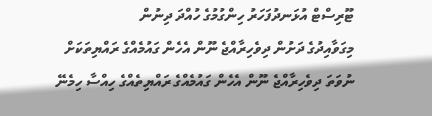ޓޫރިސްޓް އުޅަނދުފަހަރު ހިންގުމުގެ ހުއްދަ ދިނުން
މިގަވާއިދުގެ ދަށުން ދިވެހިރާއްޖެ ނޫން އެހެން ގައުމެއްގެ ރައްޔިތަކަށް ނުވަތަ ދިވެހިރާއްޖެ ނޫން އެހެން ގައުމެއްގެ ރައްޔިތެއްގެ ހިއްސާ ހިމެނޭ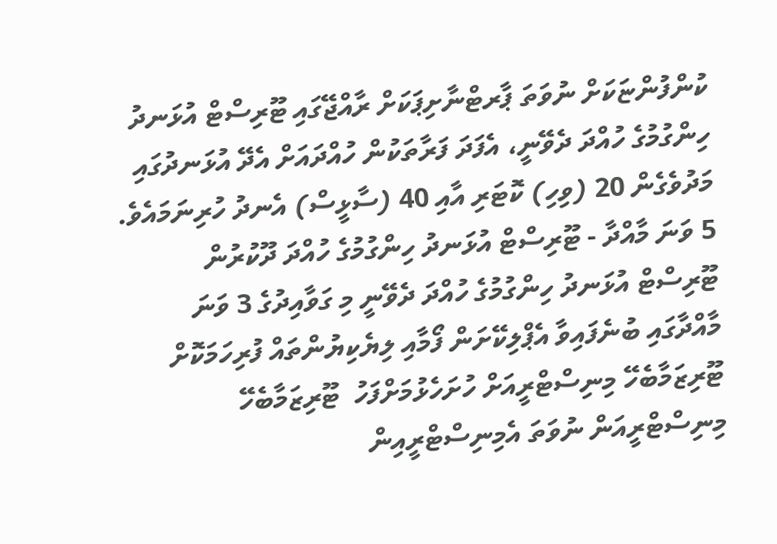ކުންފުންޏަކަށް ނުވަތަ ޕާރޓްނާށިޕަކަށް ރާއްޖޭގައި ޓޫރިސްޓް އުޅަނދު ހިންގުމުގެ ހުއްދަ ދެވޭނީ، އެފަދަ ފަރާތަކުން ހުއްދައަށް އެދޭ އުޅަނދުގައި މަދުވެގެން 20 (ވިހި) ކޮޓަރި އާއި 40 (ސާޅީސް) އެނދު ހުރިނަމައެވެ.
5 ވަނަ މާއްދާ - ޓޫރިސްޓް އުޅަނދު ހިންގުމުގެ ހުއްދަ ދޫކުރުން
ޓޫރިސްޓް އުޅަނދު ހިންގުމުގެ ހުއްދަ ދެވޭނީ މި ގަވާއިދުގެ 3 ވަނަ މާއްދާގައި ބުނެފައިވާ އެޕްލިކޭށަން ފޯމާއި ލިޔެކިޔުންތައް ފުރިހަމަކޮށް  ޓޫރިޒަމާބެހޭ މިނިސްޓްރީއަށް ހުށަހެޅުމަށްފަހު  ޓޫރިޒަމާބެހޭ މިނިސްޓްރީއަން ނުވަތަ އެމިނިސްޓްރީއިން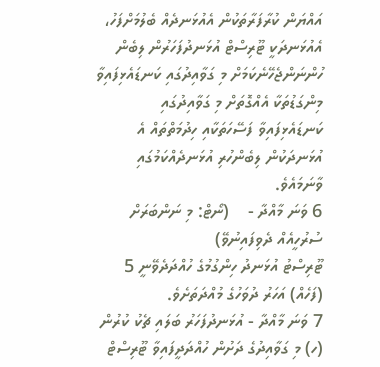އައްޔަން ކުރާފަރާތަކުން އެއުޅަނދެއް ބެލުމަށްފަހު، އެއުޅަނދަކީ ޓޫރިސްޓް އުޅަނދުފަހަރުން ލިބެން ހުންނަންޖެހޭނެކަމަށް މި ގަވާއިދުގައި ކަނޑައެޅިފައިވާ މިންގަޑުތަކާ އެއްގޮތަށް މި ގަވާއިދުގައި ކަނޑައެޅިފައިވާ ފަސޭހަތަކާއި ހިދުމަތްތައް އެ އުޅަނދަކުން ލިބެންހުރި އުޅަނދެއްކަމުގައި ވާނަމައެވެ.
6 ވަނަ މާއްދާ -    (ނޯޓް: މި ނަންބަރަށް ސުރުހީއެއް ދެވިފައިނުވޭ)
ޓޫރިސްޓު އުޅަނދު ހިންގުމުގެ ހުއްދަދެވޭނީ 5 (ފަހެއް) އަހަރު ދުވަހުގެ މުއްދަތަށެވެ.
7 ވަނަ މާއްދާ - އުޅަނދުފަހަރު ބަލައި ޗެކު ކުރުން
(ހ) މި ގަވާއިދުގެ ދަށުން ހުއްދަދީފައިވާ ޓޫރިސްޓް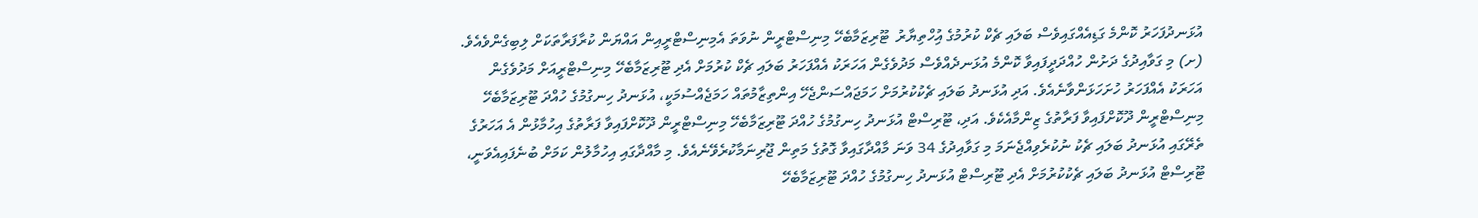އުޅަނދުފަހަރު ކޮންމެ ގަޑިއެއްގައިވެސް ބަލައި ޗެކް ކުރުމުގެ އުިހްތިޔާރު  ޓޫރިޒަމާބެހޭ މިނިސްޓްރީން ނުވަތަ އެމިނިސްޓްރީއިން އައްޔަން ކުރާފަރާތަކަށް ލިބިގެންވެއެވެ.
(ށ) މި ގަވާއިދުގެ ދަށުން ހުއްދަދީފައިވާ ކޮންމެ އުޅަނދެއްވެސް މަދުވެގެން އަހަރަކު އެއްފަހަރު ބަލައި ޗެކް ކުރުމަށް އެދި ޓޫރިޒަމާބެހޭ މިނިސްޓްރީއަށް މަދުވެގެން އަހަރަކު އެއްފަހަރު ހުށަހަޅަންވާނެއެވެ. އަދި އުޅަނދު ބަލައި ޗެކުކުރުމަށް ހަމަޖައްސަންޖެހޭ އިންތިޒާމުތައް ހަމަޖެއްސުމަކީ، އުޅަނދު ހިނގުމުގެ ހުއްދަ ޓޫރިޒަމާބެހޭ މިނިސްޓްރީން ދޫކޮށްފައިވާ ފަރާތުގެ ޒިންމާއެކެވެ. އަދި، ޓޫރިސްޓް އުޅަނދު ހިނގުމުގެ ހުއްދަ ޓޫރިޒަމާބެހޭ މިނިސްޓްރީން ދޫކޮށްފައިވާ ފަރާތުގެ އިހުމާޅުން އެ އަހަރުގެ ތެރޭގައި އުޅަނދު ބަލައި ޗެކު ނުކުރެވިއްޖެނަމަ މި ގަވާއިދުގެ 34 ވަނަ މާއްދާގައިވާ ގޮތުގެ މަތިން ޖޫރިނަމާކުރެވޭނެއެވެ. މި މާއްދާގައި އިހުމާލުން ކަމަށް ބުނެފައިއެވަނީ، ޓޫރިސްޓް އުޅަނދު ބަލައި ޗެކުކުރުމަށް އެދި ޓޫރިސްޓް އުޅަނދު ހިނގުމުގެ ހުއްދަ ޓޫރިޒަމާބެހޭ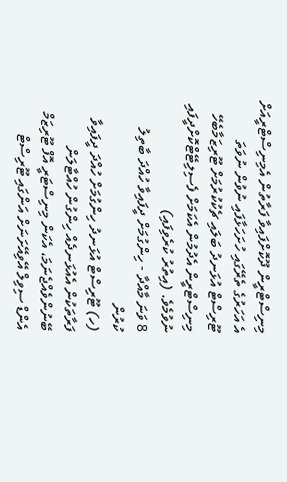މިނިސްޓްރީން ދޫކޮށްފައިވާ ފަރާތުން އެމިނިސްޓްރީއަށް އެ އަހަރުގެ ތެރޭގައި ހުށަހަޅާފައި ނުވުން ނުވަތަ ޓޫރިސްޓް އުޅަނދު ބަލައި ޗެކުކުރުމަށް ޓޫރިޒަމާބެހޭ މިނިސްޓްރީން އެދުމުން އެކަމަށް ފެސިލިޓޭޓްކޮށްދީފައި ނުވުމެވެ. (އިތުރު ކުރެވިފައި)
8 ވަނަ މާއްދާ - ހިންގުމަށް ދީފައިވާ ހުއްދަ ބާތިލު ކުރުން
(ހ) ޓޫރިސްޓް އުޅަނދު ހިންގުމަށް ހުއްދަ ދީފައިވާ ފަރާތަކުން އެއުޅަނދެއް ހިންގުން ހުއްޓާލަން ބޭނުންވެއްޖެނަމަ، އެކަން މިނިސްޓަރީ އޮފް ޓޫރިޒަމް އެންޑް ސިވިލް އޭވިއޭށަނަށް އަންގައި ޓޫރިސްޓް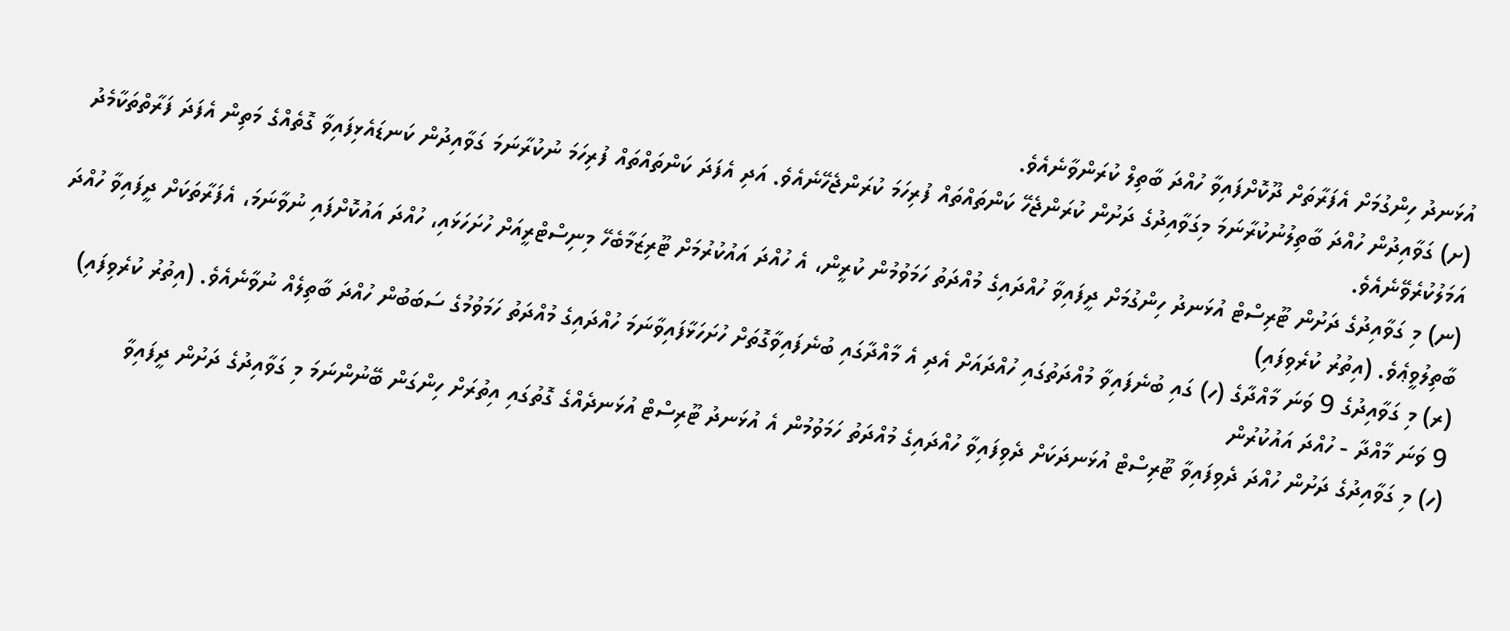އުޅަނދު ހިންގުމަށް އެފަރާތަށް ދޫކޮށްފައިވާ ހުއްދަ ބާތިލް ކުރަންވާނެއެވެ.
(ށ) ގަވާއިދުން ހުއްދަ ބާތިލުނުކުރާނަމަ މިގަވާއިދުގެ ދަށުން ކުރަންޖެހޭ ކަންތައްތައް ފުރިހަމަ ކުރަންޖެހޭނެއެވެ. އަދި އެފަދަ ކަންތައްތައް ފުރިހަމަ ނުކުރާނަމަ ގަވާއިދުން ކަނޑައެޅިފައިވާ ގޮތެއްގެ މަތިން އެފަދަ ފަރާތްތަކާމެދު އަމަލުކުރެވޭނެއެވެ.
(ނ) މި ގަވާއިދުގެ ދަށުން ޓޫރިސްޓް އުޅަނދު ހިންގުމަށް ދީފައިވާ ހުއްދައިގެ މުއްދަތު ހަމަވުމުން ކުރީން، އެ ހުއްދަ އައުކުރުމަށް ޓޫރިޒަމާބެހޭ މިނިސްޓްރީއަށް ހުށަހަޅައި، ހުއްދަ އައުކޮށްފައި ނުވާނަމަ، އެފަރާތަކަށް ދީފައިވާ ހުއްދަ ބާތިލުވީޢެވެ. (އިތުރު ކުރެވިފައި)
(ރ) މި ގަވާއިދުގެ 9 ވަނަ މާއްދާގެ (ހ) ގައި ބުނެފައިވާ މުއްދަތުގައި ހުއްދައަށް އެދި އެ މާއްދާގައި ބުނެފައިވާގޮތަށް ހުށަހަޅާފައިވާނަމަ ހުއްދައިގެ މުއްދަތު ހަމަވުމުގެ ސަބަބުން ހުއްދަ ބާތިލެއް ނުވާނެއެވެ. (އިތުރު ކުރެވިފައި)
9 ވަނަ މާއްދާ - ހުއްދަ އައުކުރުން
(ހ) މި ގަވާއިދުގެ ދަށުން ހުއްދަ ދެވިފައިވާ ޓޫރިސްޓް އުޅަނދަކަށް ދެވިފައިވާ ހުއްދައިގެ މުއްދަތު ހަމަވުމުން އެ އުޅަނދު ޓޫރިސްޓް އުޅަނދެއްގެ ގޮތުގައި އިތުރަށް ހިންގަން ބޭނުންނަމަ މި ގަވާއިދުގެ ދަށުން ދީފައިވާ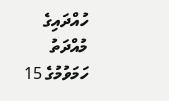ހުއްދައިގެ މުއްދަތު ހަމަވުމުގެ 15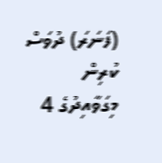(ފަނަރަ) ދުވަސް ކުރިން މިގަވާއިދުގެ 4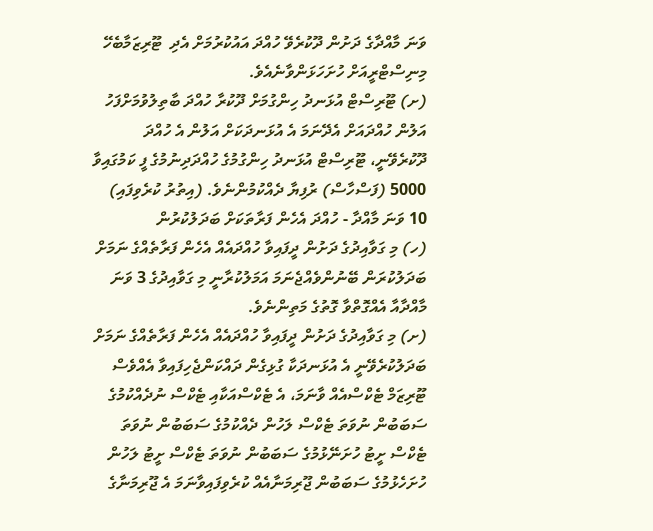ވަނަ މާއްދާގެ ދަށުން ދޫކުރެވޭ ހުއްދަ އައުކުރުމަށް އެދި  ޓޫރިޒަމާބެހޭ މިނިސްޓްރީއަށް ހުށަހަޅަންވާނެއެވެ.
(ށ) ޓޫރިސްޓް އުޅަނދު ހިންގުމަށް ދޫކުރާ ހުއްދަ ބާތިލުވުމަށްފަހު އަލުން ހުއްދައަށް އެދޭނަމަ އެ އުޅަނދަކަށް އަލުން އެ ހުއްދަ ދޫކުރެވޭނީ، ޓޫރިސްޓް އުޅަނދު ހިންގުމުގެ ހުއްދަދިނުމުގެ ފީ ކަމުގައިވާ 5000 (ފަސްހާސް) ރުފިޔާ ދެއްކުމުންނެވެ. (އިތުރު ކުރެވިފައި)
10 ވަނަ މާއްދާ - ހުއްދަ އެހެން ފަރާތަކަށް ބަދަލުކުރުން
(ހ) މި ގަވާއިދުގެ ދަށުން ދީފައިވާ ހުއްދައެއް އެހެން ފަރާތެއްގެ ނަމަށް ބަދަލުކުރަން ބޭނުންވެއްޖެނަމަ އަމަލުކުރާނީ މި ގަވާއިދުގެ 3 ވަނަ މާއްދާއާ އެއްގޮތްވާ ގޮތުގެ މަތިންނެވެ.
(ށ) މި ގަވާއިދުގެ ދަށުން ދީފައިވާ ހުއްދައެއް އެހެން ފަރާތެއްގެ ނަމަށް ބަދަލުކުރެވޭނީ އެ އުޅަނދަކާ ގުޅިގެން ދައްކަންޖެހިފައިވާ އެއްވެސް
ޓޫރިޒަމް ޓެކްސްއެއް ވާނަމަ، އެ ޓެކްސްއަކާއި ޓެކްސް ނުދެއްކުމުގެ ސަބަބުން ނުވަތަ ޓެކްސް ލަހުން ދެއްކުމުގެ ސަބަބުން ނުވަތަ ޓެކްސް ށީޓު ހުށަނޭޅުމުގެ ސަބަބުން ނުވަތަ ޓެކްސް ށީޓު ލަހުން ހުށަހެޅުމުގެ ސަބަބުން ޖޫރިމަނާއެއް ކުރެވިފައިވާނަމަ އެ ޖޫރިމަނާގެ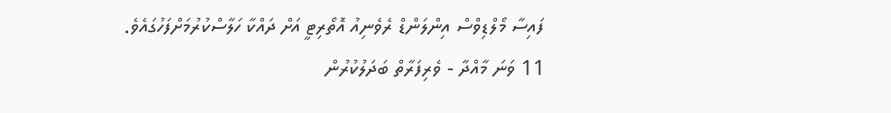ފައިސާ މޯލްޑިވްސް އިންލަންޑް ރެވެނިއު އޮތޯރިޓީ އަށް ދައްކާ ހަލާސްކުރުމަށްފަހުގައެވެ.
11 ވަނަ މާއްދާ - ވެރިފަރާތް ބަދަލުކުރުން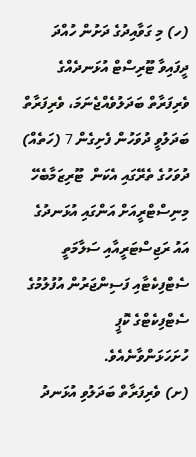(ހ) މި ގަވާއިދުގެ ދަށުން ހުއްދަ ދީފައިވާ ޓޫރިސްޓް އުޅަނދެއްގެ ވެރިފަރާތް ބަދަލުވެއްޖެނަމަ، ވެރިފަރާތް ބަދަލުވީ ދުވަހުން ފެށިގެން 7 (ހަތެއް) ދުވަހުގެ ތެރޭގައި އެކަން  ޓޫރިޒަމާބެހޭ މިނިސްޓްރީއަށް އަންގައި އުޅަނދުގެ އައު ރަޖިސްޓަރީއާއި ސަލާމަތީ ސެޓްފިކެޓާއި ފަސިންޖަރުން އުފުލުމުގެ ސެޓްފިކެޓްގެ ކޮޕީ
ހުށަހަޅަންވާނެއެވެ.
(ށ) ވެރިފަރާތް ބަދަލުވި އުޅަނދު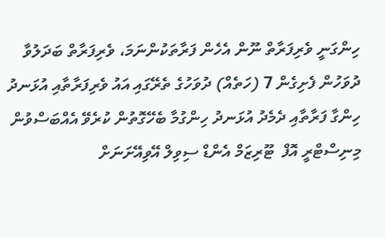ހިންގަނީ ވެރިފަރާތް ނޫން އެހެން ފަރާތަކުންނަމަ، ވެރިފަރާތް ބަދަލުވާ ދުވަހުން ފެށިގެން 7 (ހަތެއް) ދުވަހުގެ ތެރޭގައި އައު ވެރިފަރާތާއި އުޅަނދު ހިންގާ ފަރާތާއި ދެމެދު އުޅަނދު ހިންގުމާ ބެހޭގޮތުން ކުރެވޭ އެއްބަސްވުން މިނިސްޓްރީ އޮފް  ޓޫރިޒަމް އެންޑް ސިވިލް އޭވިއޭށަނަށް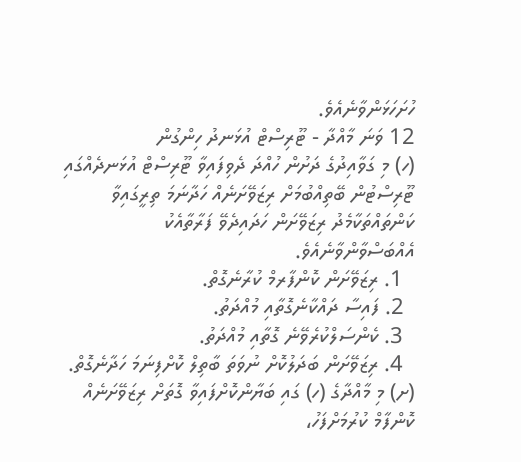ހުށަހަޅަންވާނެއެވެ.
12 ވަނަ މާއްދާ - ޓޫރިސްޓް އުޅަނދު ހިންގުން
(ހ) މި ގަވާއިދުގެ ދަށުން ހުއްދަ ދެވިފައިވާ ޓޫރިސްޓް އުޅަނދެއްގައި ޓޫރިސްޓުން ބޭތިއްބުމަށް ރިޒަވޭށަނެއް ހަދާނަމަ ތިރީގައިވާ  ކަންތައްތަކާމެދު ރިޒަވޭށަން ހަދައިދެވޭ ފަރާތާއެކު އެއްބަސްވާންވާނެއެވެ.
  1. ރިޒަވޭށަން ކޮންފާރމް ކުރާނެގޮތް.
  2. ފައިސާ ދައްކާނެގޮތާއި މުއްދަތު.
  3. ކެންސަލްކުރެވޭނެ ގޮތާއި މުއްދަތު.
  4. ރިޒަވޭށަން ބަދަލުކޮށް ނުވަތަ ބާތިލް ކޮށްފިނަމަ ހަދާނެގޮތް.
(ށ) މި މާއްދާގެ (ހ) ގައި ބަޔާންކޮށްފައިވާ ގޮތަށް ރިޒަވޭށަނެއް ކޮންފާމް ކުރުމަށްފަހު،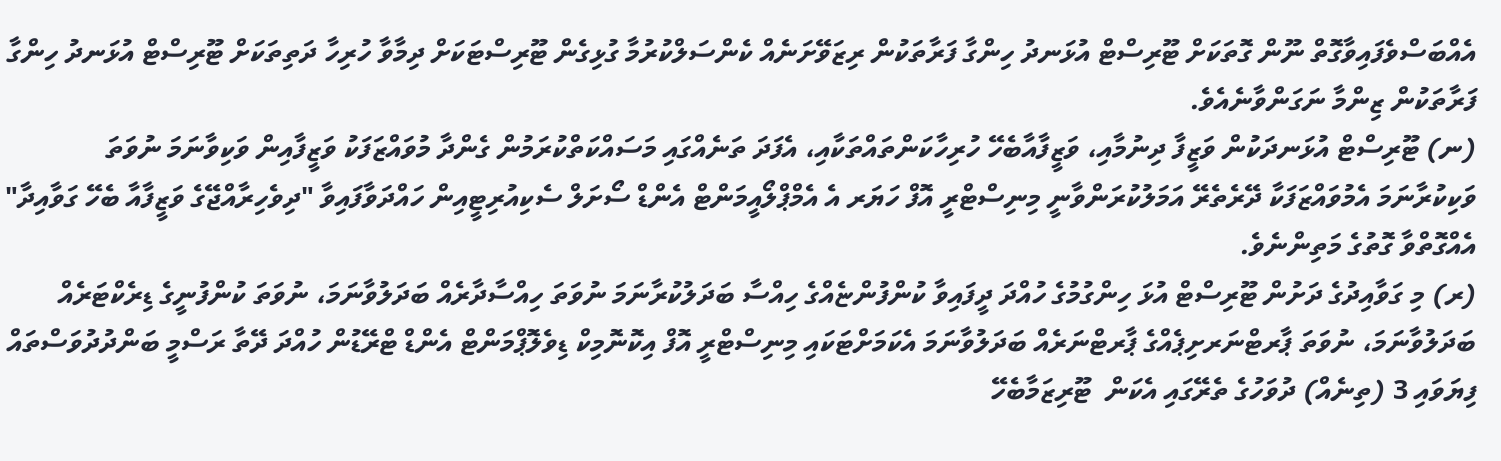އެއްބަސްވެފައިވާގޮތް ނޫން ގޮތަކަށް ޓޫރިސްޓް އުޅަނދު ހިންގާ ފަރާތަކުން ރިޒަވޭށަނެއް ކެންސަލްކުރުމާ ގުޅިގެން ޓޫރިސްޓަކަށް ދިމާވާ ހުރިހާ ދަތިތަކަށް ޓޫރިސްޓް އުޅަނދު ހިންގާ ފަރާތަކުން ޒިންމާ ނަގަންވާނެއެވެ.
(ނ) ޓޫރިސްޓް އުޅަނދަކުން ވަޒީފާ ދިނުމާއި، ވަޒީފާއާބެހޭ ހުރިހާކަންތައްތަކާއި، އެފަދަ ތަނެއްގައި މަސައްކަތްކުރަމުން ގެންދާ މުވައްޒަފަކު ވަޒީފާއިން ވަކިވާނަމަ ނުވަތަ ވަކިކުރާނަމަ އެމުވައްޒަފަކާ ދޭރެތެރޭ އަމަލުކުރަންވާނީ މިނިސްޓްރީ އޮފް ހަޔަރ އެ އެމްޕްލޯއީމަންޓް އެންޑް ސޯށަލް ސެކިއުރިޓީއިން ހައްދަވާފައިވާ "ދިވެހިރާއްޖޭގެ ވަޒީފާއާ ބެހޭ ގަވާއިދާ" އެއްގޮތްވާ ގޮތުގެ މަތިންނެވެ.
(ރ) މި ގަވާއިދުގެ ދަށުން ޓޫރިސްޓް އުޅަ ހިންގުމުގެ ހުއްދަ ދީފައިވާ ކުންފުންޏެއްގެ ހިއްސާ ބަދަލުކުރާނަމަ ނުވަތަ ހިއްސާދާރެއް ބަދަލުވާނަމަ، ނުވަތަ ކުންފުނީގެ ޑިރެކްޓަރެއް ބަދަލުވާނަމަ، ނުވަތަ ޕާރޓްނަރށިޕެއްގެ ޕާރޓްނަރެއް ބަދަލުވާނަމަ އެކަމަށްޓަކައި މިނިސްޓްރީ އޮފް އިކޮނޮމިކް ޑިވެލޮޕްމަންޓް އެންޑް ޓްރޭޑުން ހުއްދަ ދޭތާ ރަސްމީ ބަންދުދުވަސްތައް ފިޔަވައި 3 (ތިނެއް) ދުވަހުގެ ތެރޭގައި އެކަން  ޓޫރިޒަމާބެހޭ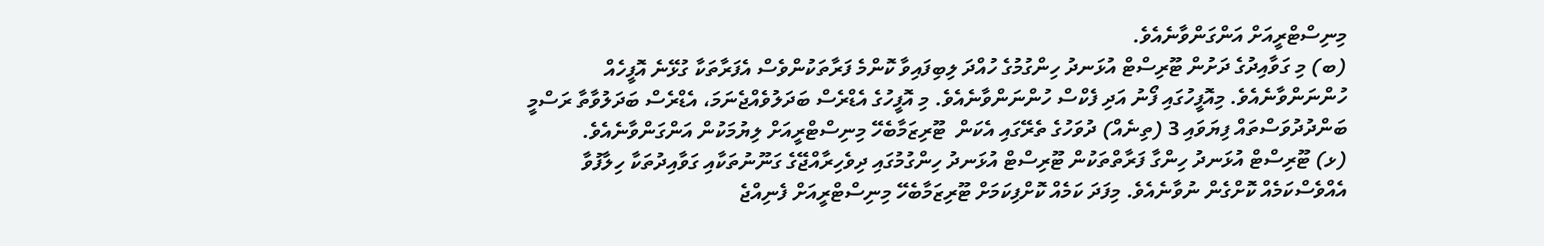މިނިސްޓްރީއަށް އަންގަންވާނެއެވެ.
(ބ) މި ގަވާއިދުގެ ދަށުން ޓޫރިސްޓް އުޅަނދު ހިންގުމުގެ ހުއްދަ ލިބިފައިވާ ކޮންމެ ފަރާތަކުންވެސް އެފަރާތަކާ ގުޅޭނެ އޮފީހެއް ހުންނަންވާނެއެވެ. މިއޮފީހުގައި ފޯނު އަދި ފެކްސް ހުންނަންވާނެއެވެ. މި އޮފީހުގެ އެޑްރެސް ބަދަލުވެއްޖެނަމަ، އެޑްރެސް ބަދަލުވާތާ ރަސްމީ ބަންދުދުވަސްތައް ފިޔަވައި 3 (ތިނެއް) ދުވަހުގެ ތެރޭގައި އެކަން  ޓޫރިޒަމާބެހޭ މިނިސްޓްރީއަށް ލިޔުމަކުން އަންގަންވާނެއެވެ.
(ޅ) ޓޫރިސްޓް އުޅަނދު ހިންގާ ފަރާތްތަކުން ޓޫރިސްޓް އުޅަނދު ހިންގުމުގައި ދިވެހިރާއްޖޭގެ ގަނޫނުތަކާއި ގަވާއިދުތަކާ ހިލާފުވާ އެއްވެސްކަމެއް ކޮށްގެން ނުވާނެއެވެ. މިފަދަ ކަމެއް ކޮށްފިކަމަށް ޓޫރިޒަމާބެހޭ މިނިސްޓްރީއަށް ފެނިއްޖެ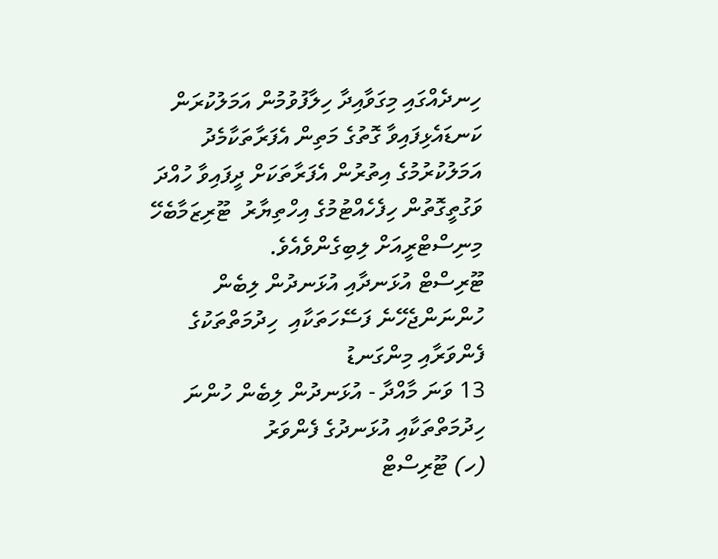ހިނދެއްގައި މިގަވާއިދާ ހިލާފުވުމުން އަމަލުކުރަން ކަނޑައެޅިފައިވާ ގޮތުގެ މަތިން އެފަރާތަކާމެދު އަމަލުކުރުމުގެ އިތުރުން އެފަރާތަކަށް ދީފައިވާ ހުއްދަ ވަގުތީގޮތުން ހިފެހެއްޓުމުގެ އިހްތިޔާރު  ޓޫރިޒަމާބެހޭ މިނިސްޓްރީއަށް ލިބިގެންވެއެވެ.
ޓޫރިސްޓް އުޅަނދާއި އުޅަނދުން ލިބެން ހުންނަންޖެހޭނެ ފަސޭހަތަކާއި  ހިދުމަތްތަކުގެ ފެންވަރާއި މިންގަނޑު
13 ވަނަ މާއްދާ - އުޅަނދުން ލިބެން ހުންނަ ހިދުމަތްތަކާއި އުޅަނދުގެ ފެންވަރު
(ހ) ޓޫރިސްޓް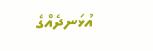އުޅަނދެއްގެ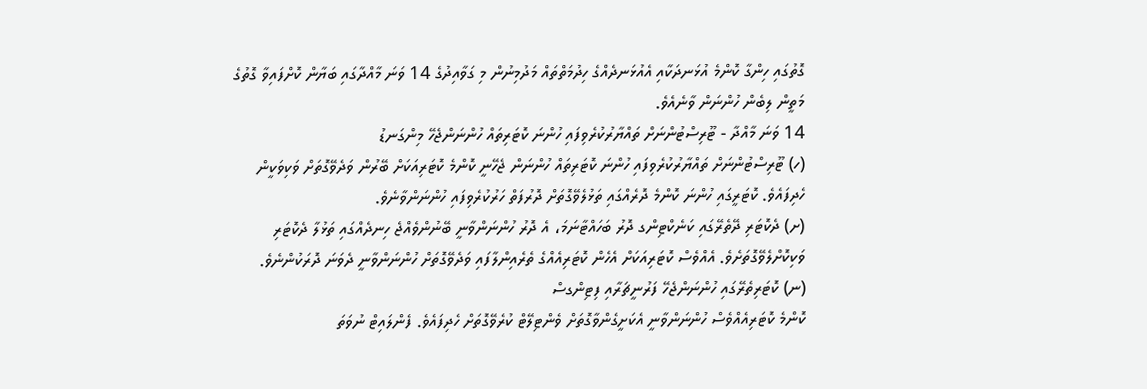ގޮތުގައި ހިންގާ ކޮންމެ އުޅަނދަކާއި އެއުޅަނދެއްގެ ހިދުމަތްތައް މަދުމިނުން މި ގަވާއިދުގެ 14 ވަނަ މާއްދާގައި ބަޔާން ކޮށްފައިވާ ގޮތުގެ މަތީން ލިބެން ހުންނަން ވާނެއެވެ.
14 ވަނަ މާއްދާ - ޓޫރިސްޓުންނަށް ތައްޔާރުކުރެވިފައި ހުންނަ ކޮޓަރިތައް ހުންނަންޖެހޭ މިންގަނޑު
(ހ) ޓޫރިސްޓުންނަށް ތައްޔާރުކުރެވިފައި ހުންނަ ކޮޓަރިތައް ހުންނަން ޖެހޭނީ ކޮންމެ ކޮޓަރިއަކަށް ބޭރުން ވަދެވޭގޮތަށް ވަކިވަކީން ހެދިފައެވެ. ކޮޓަރީގައި ހުންނަ ކޮންމެ ދޮރެއްގައި ތަޅުލެވޭގޮތަށް ދޮރުފަތް ހަރުކުރެވިފައި ހުންނަންވާނެވެ.
(ށ) ދެކޮޓަރި ދޭތެރޭގައި ކަނެކްޓިންގ ދޮރު ބަހައްޓާނަމަ، އެ ދޮރު ހުންނަންވާނީ ބޭނުންވެއްޖެ ހިނދެއްގައި ތަޅުލާ ދެކޮޓަރި ވަކިކޮށްލެވޭގޮތަށެވެ. އެއްވެސް ކޮޓަރިއަކަށް އެހެން ކޮޓަރިއެއްގެ ތެރެއިންލާފައި ވަދެވޭގޮތަށް ހުންނަންވާނީ ދެވަނަ ދޮރަކުންނެވެ.
(ނ) ކޮޓަރިތެރޭގައި ހުންނަންޖެހޭ ފަރުނީޗަރާއި ފިޓިންގސް
ކޮންމެ ކޮޓަރިއެއްވެސް ހުންނަންވާނީ އެކަށީގެންވާގޮތަށް ވެންޓިލޭޓް ކުރެވޭގޮތަށް ހެދިފައެވެ. ފެންލައިޓް ނުވަތަ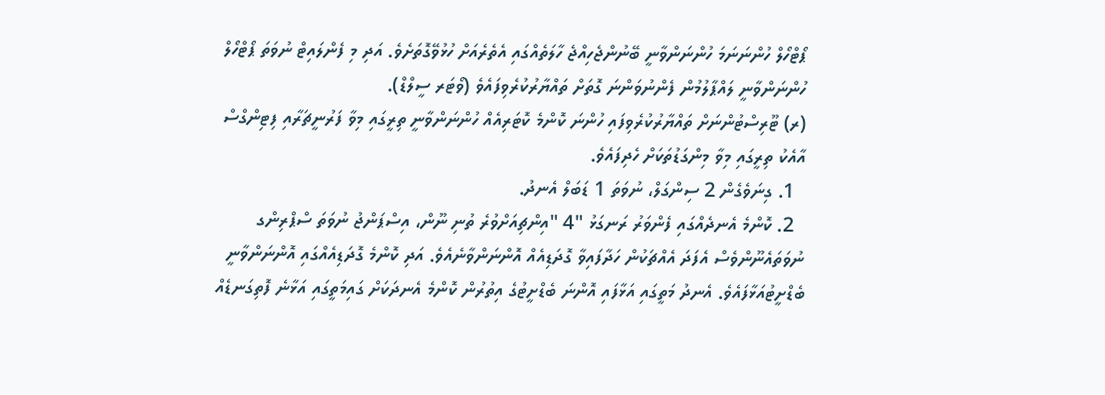ޕޯޓްހޯލް ހުންނަނަމަ ހުންނަންވާނީ ބޭނުންޖެހިއްޖެ ހާލަތެއްގައި އެތެރެއަށް ހުޅުވޭގޮތަށެވެ. އަދި މި ފެންލައިޓް ނުވަތަ ޕޯޓްހޯލް ހުންނަންވާނީ ލައްޕާލުމުން ފެންނުވަންނަ ގޮތަށް ތައްޔާރުކުރެވިފައެވެ (ވޯޓަރ ސީލްޑް).
(ރ) ޓޫރިސްޓުންނަށް ތައްޔާރުކުރެވިފައި ހުންނަ ކޮންމެ ކޮޓަރިއެއް ހުންނަންވާނީ ތިރީގައި މިވާ ފަރުނީޗަރާއި ފިޓިންގްސް އާއެކު ތިރީގައި މިވާ މިންގަޑުތަކަށް ހެދިފައެވެ.
  1. ގިނަވެގެން 2 ސިންގަލް، ނުވަތަ 1 ޑަބަލް އެނދު.
  2. ކޮންމެ އެނދެއްގައި ފެންވަރު ރަނގަޅު "4 "އިންޗިއަށްވުރެ ތުނި ނޫން، އިސްޕަންޖު ނުވަތަ ސްޕްރިންގ ނުވަތައެނޫންވެސް އެފަދަ އެއްޗަކުން ހަދާފައިވާ ގޮދަޑިއެއް އޮންނަންވާނެއެވެ. އަދި ކޮންމެ ގޮދަޑިއެއްގައި އޮންނަންވާނީ ބެޑްށީޓުއަޅާފައެވެ. އެނދު މަތީގައި އަޅާފައި އޮންނަ ބެޑްށީޓުގެ އިތުރުން ކޮންމެ އެނދަކަށް ގައިމަތީގައި އަޅާނެ ފޮތިގަނޑެއް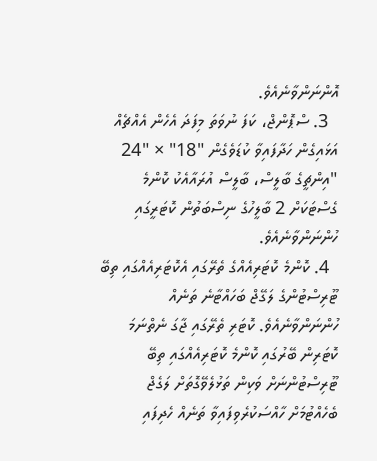އޮންނަންވާނެއެވެ.
  3. ސްޕޮންޖް، ކަފަ ނުވަތަ މިފަދަ އެހެން އެއްޗެއް އަޅައިގެން ހަދާފައިވާ ކުޑަވެގެން "18" × "24 "އިންޗީގެ ބާލީސް، ބާލީސް އުރައާއެކު ކޮންމެ ގެސްޓަކަށް 2 ބާލީހުގެ ނިސްބަތުން ކޮޓަރީގައި ހުންނަންވާނެއެވެ.
  4. ކޮންމެ ކޮޓަރިއެއްގެ ތެރޭގައި އެކޮޓަރިއެއްގައި ތިބޭ ޓޫރިސްޓުންގެ ލަގޭޖް ބަހައްޓާނެ ތަނެއް ހުންނަންވާނެއެވެ. ކޮޓަރި ތެރޭގައި ޖާގަ ނެތްނަމަ ކޮޓަރިން ބޭރުގައި ކޮންމެ ކޮޓަރިއެއްގައި ތިބޭ ޓޫރިސްޓުންނަށް ވަކިން ތަޅުލެވޭގޮތަށް ލަގެޖް ބެހެއްޓުމަށް ހާއްސަކުރެވިފައިވާ ތަނެއް ހެދިފައި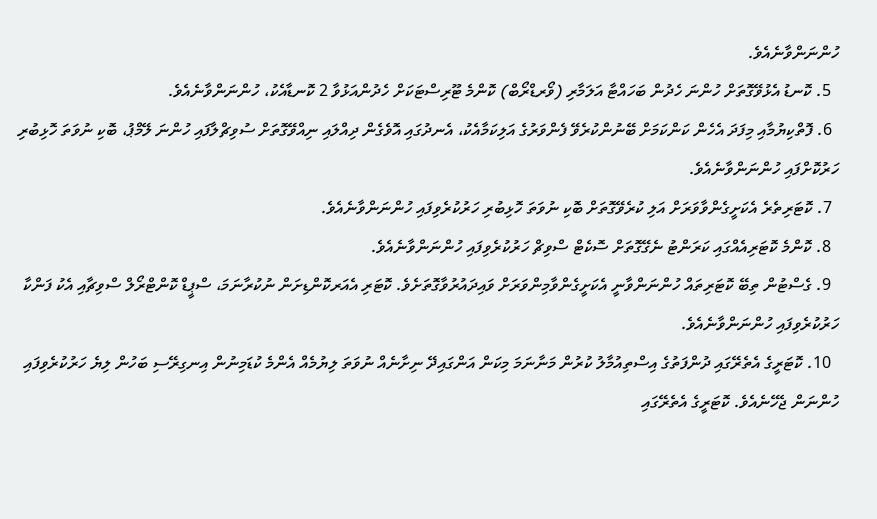ހުންނަންވާނެއެވެ.
  5. ކޮނޑު އެޅުވޭގޮތަށް ހުންނަ ހެދުން ބަހައްޓާ އަލަމާރި (ވޯރޑްރޯބް) ކޮންމެ ޓޫރިސްޓަކަށް ހެދުންއަޅުވާ 2 ކޮނޑާއެކު، ހުންނަންވާނެއެވެ.
  6. ފޮތްކިޔުމާއި މިފަދަ އެހެން ކަންކަމަށް ބޭނުންކުރެވޭ ފެންވަރުގެ އަލިކަމާއެކު، އެނދުގައި އޮވެގެން ދިއްލައި ނިއްވޭގޮތަށް ސުވިޗްލާފައި ހުންނަ ލޭމްޕު، ބޮކި ނުވަތަ ހޮޅިބުރި ހަރުކޮށްފައި ހުންނަންވާނެއެވެ.
  7. ކޮޓަރިތެރެ އެކަށީގެންވާވަރަށް އަލި ކުރެވޭގޮތަށް ބޮކި ނުވަތަ ހޮޅިބުރި ހަރުކުރެވިފައި ހުންނަންވާނެއެވެ.
  8. ކޮންމެ ކޮޓަރިއެއްގައި ކަރަންޓު ނެގޭގޮތަށް ސޮކެޓް ސްވިޗް ހަރުކުރެވިފައި ހުންނަންވާނެއެވެ.
  9. ގެސްޓުން ތިބޭ ކޮޓަރިތައް ހުންނަންވާނީ އެކަށީގެންވާމިންވަރަށް ވައިދައުރުވާގޮތަށެވެ. ކޮޓަރި އެއަރކޮންޑިށަން ނުކުރާނަމަ، ސްޕީޑް ކޮންޓްރޯލް ސްވިޗާއި އެކު ފަންކާ ހަރުކުރެވިފައި ހުންނަންވާނެއެވެ.
  10. ކޮޓަރީގެ އެތެރޭގައި ދުންފަތުގެ އިސްތިއުމާލު ކުރުން މަނާނަމަ މިކަން އަންގައިދޭ ނިށާނެއް ނުވަތަ ލިޔުމެއް އެންމެ ކުޑަމިނުން އިނގިރޭސި ބަހުން ލިޔެ ހަރުކުރެވިފައި ހުންނަން ޖެހޭނެއެވެ. ކޮޓަރީގެ އެތެރޭގައި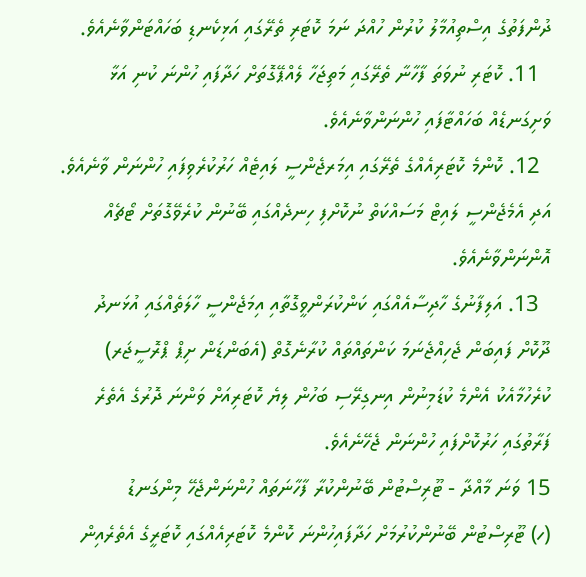ދުންފަތުގެ އިސްތިއުމާލު ކުރުން ހުއްދަ ނަމަ ކޮޓަރި ތެރޭގައި އަޅިކެނޑި ބަހައްޓަންވާނެއެވެ.
  11. ކޮޓަރި ނުވަތަ ފާހާނާ ތެރޭގައި މަތިޖަހާ ލެއްޕޭގޮތަށް ހަދާފައި ހުންނަ ކުނި އަޅާ ވަށިގަނޑެއް ބަހައްޓާފައި ހުންނަންވާނެއެވެ.
  12. ކޮންމެ ކޮޓަރިއެއްގެ ތެރޭގައި އިމަރޖެންސީ ލައިޓެއް ހަރުކުރެވިފައި ހުންނަން ވާނެއެވެ. އަދި އެމެޖެންސީ ލައިޓް މަސައްކަތް ނުކޮށްފި ހިނދެއްގައި ބޭނުން ކުރެވޭގޮތަށް ޓޯޗެއް އޮންނަންވާނެއެވެ.
  13. އަލިފާނުގެ ހާދިސާއެއްގައި ކަންކުރަންވީގޮތާއި އިމަޖެންސީ ހާލަތެއްގައި އުޅަނދު ދޫކޮށް ފައިބަން ޖެހިއްޖެނަމަ ކަންތައްތައް ކުރާނެގޮތް (އެބަންޑަން ށިޕް ޕްރޮސީޖަރ) ކުރެހުމާއެކު އެންމެ ކުޑަމިނުން އިނގިރޭސި ބަހުން ލިޔެ ކޮޓަރިއަށް ވަންނަ ދޮރުގެ އެތެރެ ފަރާތުގައި ހަރުކޮށްފައި ހުންނަން ޖެހޭނެއެވެ.
15 ވަނަ މާއްދާ - ޓޫރިސްޓުން ބޭނުންކުރާ ފާހާނަތައް ހުންނަންޖެހޭ މިންގަނޑު
(ހ) ޓޫރިސްޓުން ބޭނުންކުރުމަށް ހަދާފައިހުންނަ ކޮންމެ ކޮޓަރިއެއްގައި ކޮޓަރީގެ އެތެރެއިން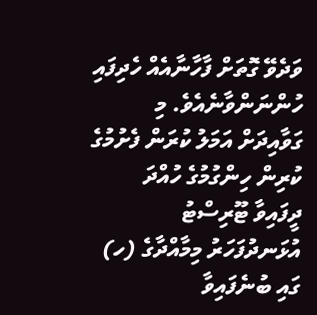ވަދެވޭ ގޮތަށް ފާހާނާއެއް ހެދިފައި ހުންނަންވާނެއެވެ. މި ގަވާއިދަށް އަމަލު ކުރަން ފެށުމުގެ ކުރިން ހިންގުމުގެ ހުއްދަ ދީފައިވާ ޓޫރިސްޓު އުޅަނދުފަހަރު މިމާއްދާގެ (ހ) ގައި ބުނެފައިވާ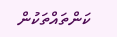ކަންތައްތަކުން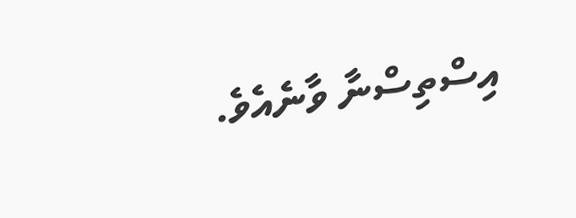އިސްތިސްނާ ވާނެއެވެ.